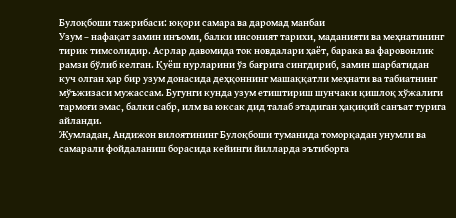Булоқбоши тажрибаси: юқори самара ва даромад манбаи
Узум – нафақат замин инъоми, балки инсоният тарихи, маданияти ва меҳнатининг тирик тимсолидир. Асрлар давомида ток новдалари ҳаёт, барака ва фаровонлик рамзи бўлиб келган. Қуёш нурларини ўз бағрига сингдириб, замин шарбатидан куч олган ҳар бир узум донасида деҳқоннинг машаққатли меҳнати ва табиатнинг мўъжизаси мужассам. Бугунги кунда узум етиштириш шунчаки қишлоқ хўжалиги тармоғи эмас, балки сабр, илм ва юксак дид талаб этадиган ҳақиқий санъат турига айланди.
Жумладан, Андижон вилоятининг Булоқбоши туманида томорқадан унумли ва самарали фойдаланиш борасида кейинги йилларда эътиборга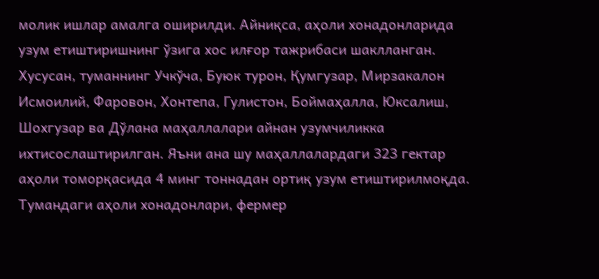молик ишлар амалга оширилди. Айниқса, аҳоли хонадонларида узум етиштиришнинг ўзига хос илғор тажрибаси шаклланган.
Хусусан, туманнинг Учкўча, Буюк турон, Қумгузар, Мирзакалон Исмоилий, Фаровон, Хонтепа, Гулистон, Боймаҳалла, Юксалиш, Шохгузар ва Дўлана маҳаллалари айнан узумчиликка ихтисослаштирилган. Яъни ана шу маҳаллалардаги 323 гектар аҳоли томорқасида 4 минг тоннадан ортиқ узум етиштирилмоқда.
Тумандаги аҳоли хонадонлари, фермер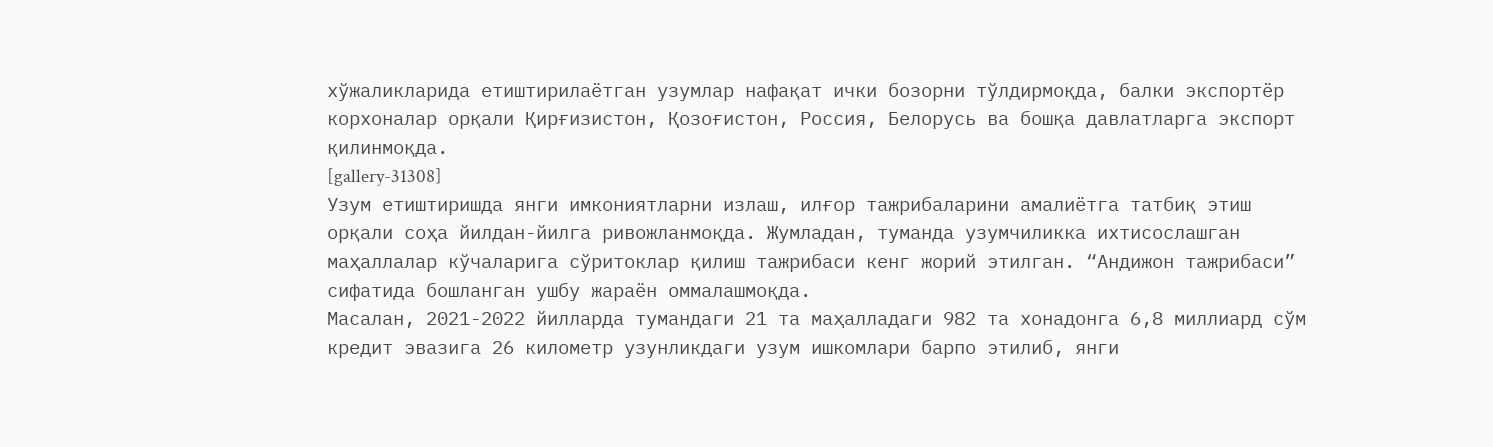хўжаликларида етиштирилаётган узумлар нафақат ички бозорни тўлдирмоқда, балки экспортёр корхоналар орқали Қирғизистон, Қозоғистон, Россия, Белорусь ва бошқа давлатларга экспорт қилинмоқда.
[gallery-31308]
Узум етиштиришда янги имкониятларни излаш, илғор тажрибаларини амалиётга татбиқ этиш орқали соҳа йилдан-йилга ривожланмоқда. Жумладан, туманда узумчиликка ихтисослашган маҳаллалар кўчаларига сўритоклар қилиш тажрибаси кенг жорий этилган. “Андижон тажрибаси” сифатида бошланган ушбу жараён оммалашмоқда.
Масалан, 2021-2022 йилларда тумандаги 21 та маҳалладаги 982 та хонадонга 6,8 миллиард сўм кредит эвазига 26 километр узунликдаги узум ишкомлари барпо этилиб, янги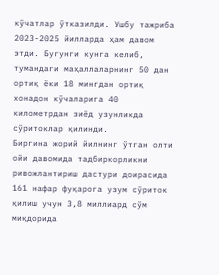кўчатлар ўтказилди. Ушбу тажриба 2023-2025 йилларда ҳам давом этди. Бугунги кунга келиб, тумандаги маҳаллаларнинг 50 дан ортиқ ёки 18 мингдан ортиқ хонадон кўчаларига 40 километрдан зиёд узунликда сўритоклар қилинди.
Биргина жорий йилнинг ўтган олти ойи давомида тадбиркорликни ривожлантириш дастури доирасида 161 нафар фуқарога узум сўриток қилиш учун 3,8 миллиард сўм миқдорида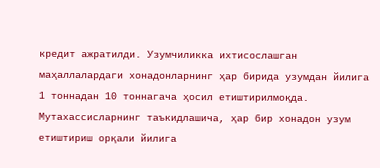кредит ажратилди. Узумчиликка ихтисослашган маҳаллалардаги хонадонларнинг ҳар бирида узумдан йилига 1 тоннадан 10 тоннагача ҳосил етиштирилмоқда. Мутахассисларнинг таъкидлашича, ҳар бир хонадон узум етиштириш орқали йилига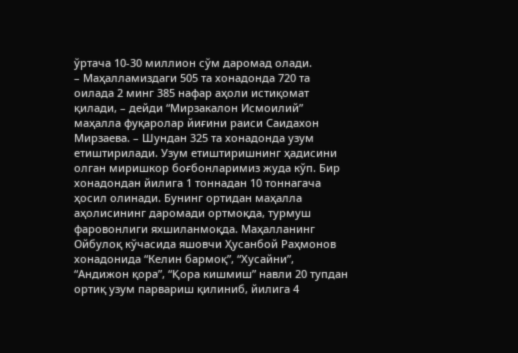ўртача 10-30 миллион сўм даромад олади.
– Маҳалламиздаги 505 та хонадонда 720 та оилада 2 минг 385 нафар аҳоли истиқомат қилади, – дейди “Мирзакалон Исмоилий” маҳалла фуқаролар йиғини раиси Саидахон Мирзаева. – Шундан 325 та хонадонда узум етиштирилади. Узум етиштиришнинг ҳадисини олган миришкор боғбонларимиз жуда кўп. Бир хонадондан йилига 1 тоннадан 10 тоннагача ҳосил олинади. Бунинг ортидан маҳалла аҳолисининг даромади ортмоқда, турмуш фаровонлиги яхшиланмоқда. Маҳалланинг Ойбулоқ кўчасида яшовчи Ҳусанбой Раҳмонов хонадонида “Келин бармоқ”, “Хусайни”, “Андижон қора”, “Қора кишмиш” навли 20 тупдан ортиқ узум парвариш қилиниб, йилига 4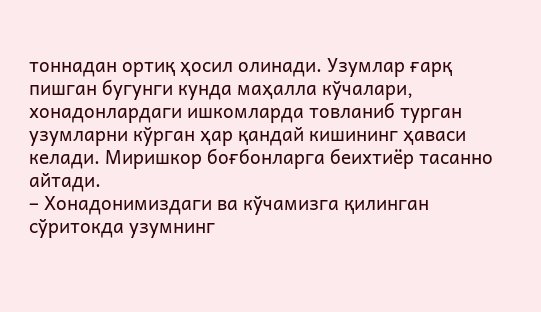тоннадан ортиқ ҳосил олинади. Узумлар ғарқ пишган бугунги кунда маҳалла кўчалари, хонадонлардаги ишкомларда товланиб турган узумларни кўрган ҳар қандай кишининг ҳаваси келади. Миришкор боғбонларга беихтиёр тасанно айтади.
– Хонадонимиздаги ва кўчамизга қилинган сўритокда узумнинг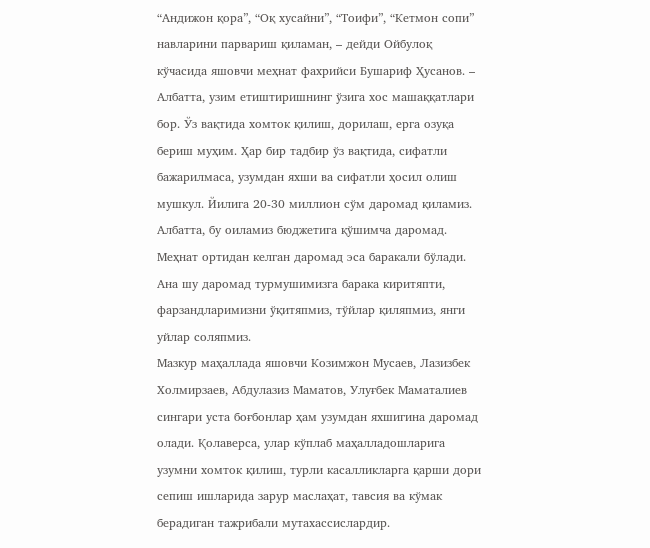“Андижон қора”, “Оқ хусайни”, “Тоифи”, “Кетмон сопи” навларини парвариш қиламан, – дейди Ойбулоқ кўчасида яшовчи меҳнат фахрийси Бушариф Ҳусанов. – Албатта, узим етиштиришнинг ўзига хос машаққатлари бор. Ўз вақтида хомток қилиш, дорилаш, ерга озуқа бериш муҳим. Ҳар бир тадбир ўз вақтида, сифатли бажарилмаса, узумдан яхши ва сифатли ҳосил олиш мушкул. Йилига 20-30 миллион сўм даромад қиламиз. Албатта, бу оиламиз бюджетига қўшимча даромад. Меҳнат ортидан келган даромад эса баракали бўлади. Ана шу даромад турмушимизга барака киритяпти, фарзандларимизни ўқитяпмиз, тўйлар қиляпмиз, янги уйлар соляпмиз.
Мазкур маҳаллада яшовчи Козимжон Мусаев, Лазизбек Холмирзаев, Абдулазиз Маматов, Улуғбек Маматалиев сингари уста боғбонлар ҳам узумдан яхшигина даромад олади. Қолаверса, улар кўплаб маҳалладошларига узумни хомток қилиш, турли касалликларга қарши дори сепиш ишларида зарур маслаҳат, тавсия ва кўмак берадиган тажрибали мутахассислардир.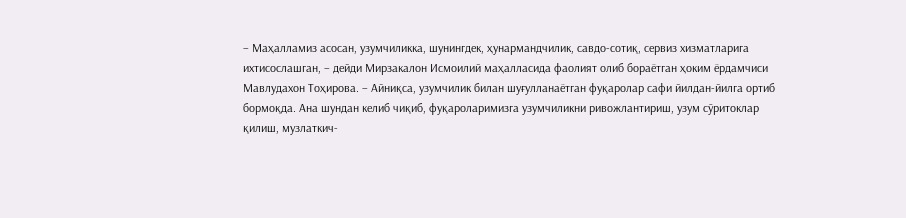– Маҳалламиз асосан, узумчиликка, шунингдек, ҳунармандчилик, савдо-сотиқ, сервиз хизматларига ихтисослашган, – дейди Мирзакалон Исмоилий маҳалласида фаолият олиб бораётган ҳоким ёрдамчиси Мавлудахон Тоҳирова. – Айниқса, узумчилик билан шуғулланаётган фуқаролар сафи йилдан-йилга ортиб бормоқда. Ана шундан келиб чиқиб, фуқароларимизга узумчиликни ривожлантириш, узум сўритоклар қилиш, музлаткич-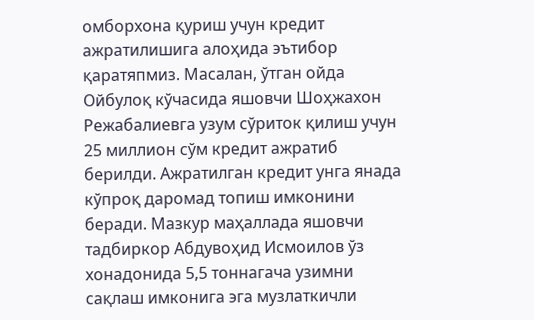омборхона қуриш учун кредит ажратилишига алоҳида эътибор қаратяпмиз. Масалан, ўтган ойда Ойбулоқ кўчасида яшовчи Шоҳжахон Режабалиевга узум сўриток қилиш учун 25 миллион сўм кредит ажратиб берилди. Ажратилган кредит унга янада кўпроқ даромад топиш имконини беради. Мазкур маҳаллада яшовчи тадбиркор Абдувоҳид Исмоилов ўз хонадонида 5,5 тоннагача узимни сақлаш имконига эга музлаткичли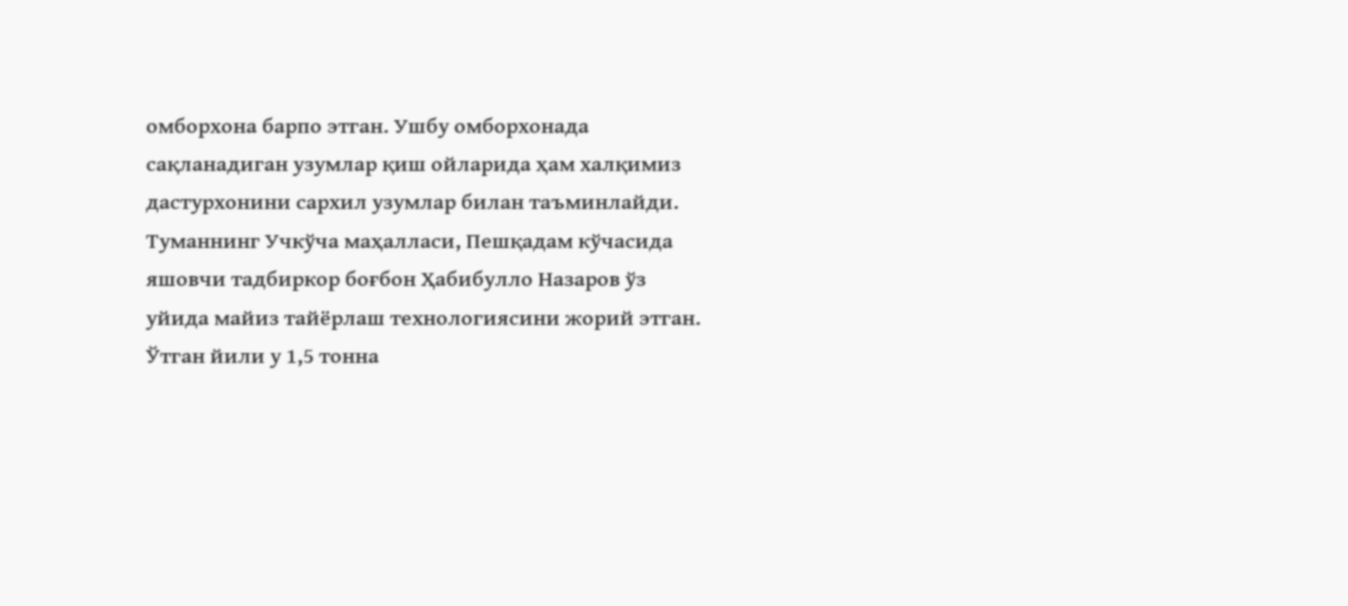омборхона барпо этган. Ушбу омборхонада сақланадиган узумлар қиш ойларида ҳам халқимиз дастурхонини сархил узумлар билан таъминлайди.
Туманнинг Учкўча маҳалласи, Пешқадам кўчасида яшовчи тадбиркор боғбон Ҳабибулло Назаров ўз уйида майиз тайёрлаш технологиясини жорий этган. Ўтган йили у 1,5 тонна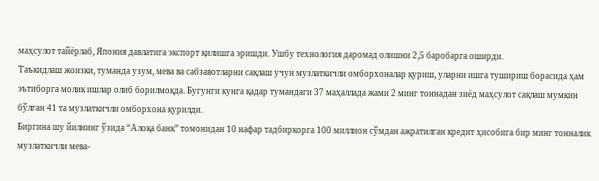маҳсулот тайёрлаб, Япония давлатига экспорт қилишга эришди. Ушбу технология даромад олишни 2,5 баробарга оширди.
Таъкидлаш жоизки, туманда узум, мева ва сабзавотларни сақлаш учун музлаткичли омборхоналар қуриш, уларни ишга тушириш борасида ҳам эътиборга молик ишлар олиб борилмоқда. Бугунги кунга қадар тумандаги 37 маҳаллада жами 2 минг тоннадан зиёд маҳсулот сақлаш мумкин бўлган 41 та музлаткичли омборхона қурилди.
Биргина шу йилнинг ўзида “Алоқа банк” томонидан 10 нафар тадбиркорга 100 миллион сўмдан ажратилган кредит ҳисобига бир минг тонналик музлаткичли мева-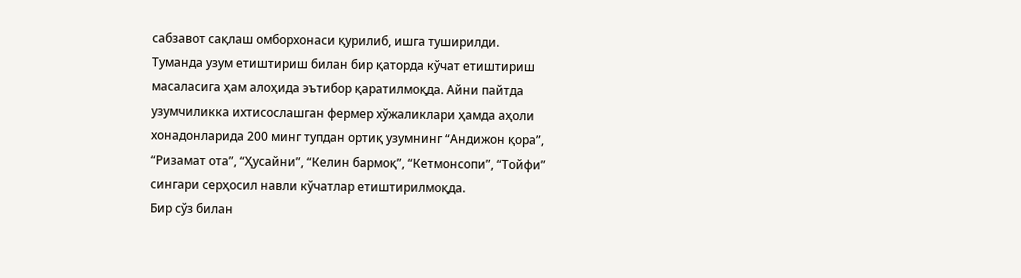сабзавот сақлаш омборхонаси қурилиб, ишга туширилди.
Туманда узум етиштириш билан бир қаторда кўчат етиштириш масаласига ҳам алоҳида эътибор қаратилмоқда. Айни пайтда узумчиликка ихтисослашган фермер хўжаликлари ҳамда аҳоли хонадонларида 200 минг тупдан ортиқ узумнинг “Андижон қора”, “Ризамат ота”, “Ҳусайни”, “Келин бармоқ”, “Кетмонсопи”, “Тойфи” сингари серҳосил навли кўчатлар етиштирилмоқда.
Бир сўз билан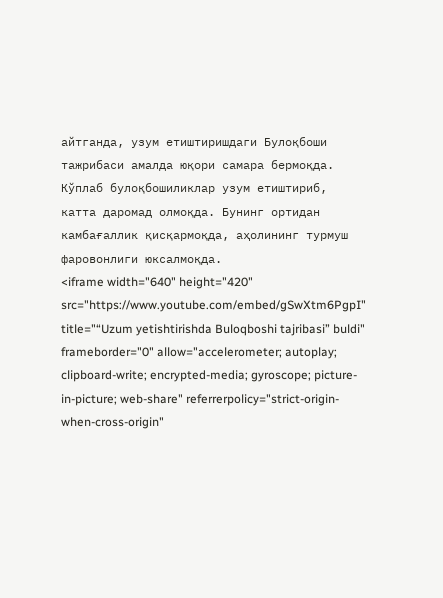айтганда, узум етиштиришдаги Булоқбоши тажрибаси амалда юқори самара бермоқда. Кўплаб булоқбошиликлар узум етиштириб, катта даромад олмоқда. Бунинг ортидан камбағаллик қисқармоқда, аҳолининг турмуш фаровонлиги юксалмоқда.
<iframe width="640" height="420" src="https://www.youtube.com/embed/gSwXtm6PgpI" title="“Uzum yetishtirishda Buloqboshi tajribasi” buldi" frameborder="0" allow="accelerometer; autoplay; clipboard-write; encrypted-media; gyroscope; picture-in-picture; web-share" referrerpolicy="strict-origin-when-cross-origin"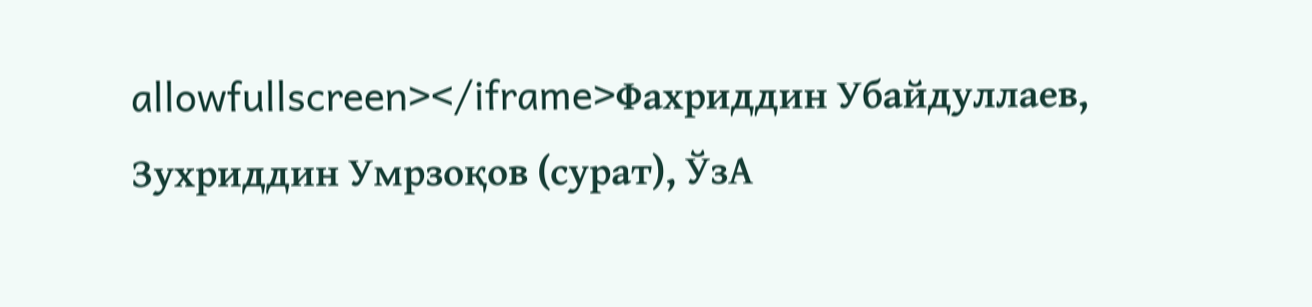allowfullscreen></iframe>Фахриддин Убайдуллаев,
Зухриддин Умрзоқов (сурат), ЎзА